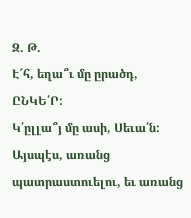Զ. Թ.
Է՜հ, եղա՞ւ մը ըրածդ, ԸՆԿԵ՛Ր:
Կ՛ըլլա՞յ մը ասի, Սեւա՛ն:
Այսպէս, առանց պատրաստուելու, եւ առանց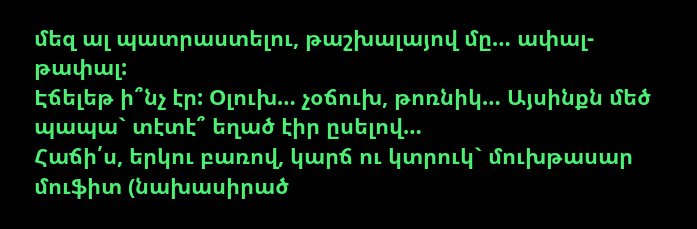մեզ ալ պատրաստելու, թաշխալայով մը… ափալ-թափալ:
Էճելեթ ի՞նչ էր: Oլուխ… չօճուխ, թոռնիկ… Այսինքն մեծ պապա` տէտէ՞ եղած էիր ըսելով…
Հաճի՛ս, երկու բառով, կարճ ու կտրուկ` մուխթասար մուֆիտ (նախասիրած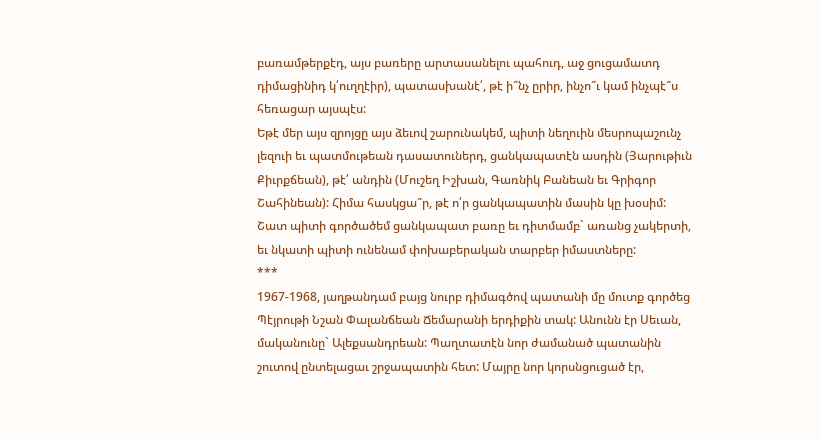բառամթերքէդ, այս բառերը արտասանելու պահուդ, աջ ցուցամատդ դիմացինիդ կ՛ուղղէիր), պատասխանէ՛, թէ ի՞նչ ըրիր, ինչո՞ւ կամ ինչպէ՞ս հեռացար այսպէս:
Եթէ մեր այս զրոյցը այս ձեւով շարունակեմ, պիտի նեղուին մեսրոպաշունչ լեզուի եւ պատմութեան դասատուներդ, ցանկապատէն ասդին (Յարութիւն Քիւրքճեան), թէ՛ անդին (Մուշեղ Իշխան, Գառնիկ Բանեան եւ Գրիգոր Շահինեան): Հիմա հասկցա՞ր, թէ ո՛ր ցանկապատին մասին կը խօսիմ: Շատ պիտի գործածեմ ցանկապատ բառը եւ դիտմամբ` առանց չակերտի, եւ նկատի պիտի ունենամ փոխաբերական տարբեր իմաստները:
***
1967-1968, յաղթանդամ բայց նուրբ դիմագծով պատանի մը մուտք գործեց Պէյրութի Նշան Փալանճեան Ճեմարանի երդիքին տակ: Անունն էր Սեւան, մականունը` Ալեքսանդրեան: Պաղտատէն նոր ժամանած պատանին շուտով ընտելացաւ շրջապատին հետ: Մայրը նոր կորսնցուցած էր,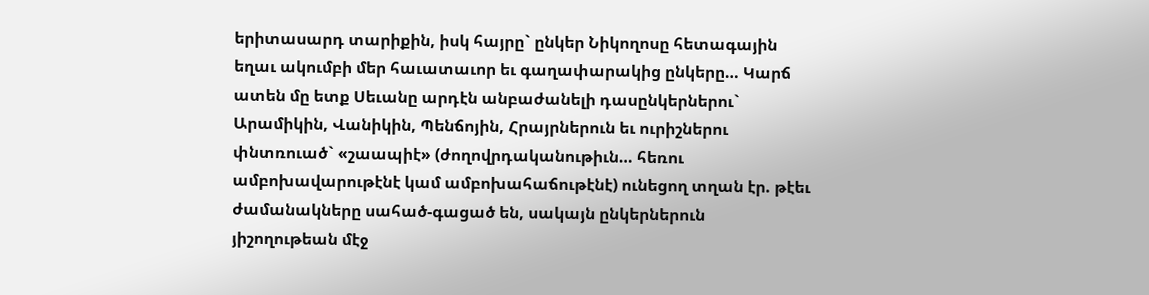երիտասարդ տարիքին, իսկ հայրը` ընկեր Նիկողոսը հետագային եղաւ ակումբի մեր հաւատաւոր եւ գաղափարակից ընկերը… Կարճ ատեն մը ետք Սեւանը արդէն անբաժանելի դասընկերներու` Արամիկին, Վանիկին, Պենճոյին, Հրայրներուն եւ ուրիշներու փնտռուած` «շաապիէ» (ժողովրդականութիւն… հեռու ամբոխավարութէնէ կամ ամբոխահաճութէնէ) ունեցող տղան էր. թէեւ ժամանակները սահած-գացած են, սակայն ընկերներուն յիշողութեան մէջ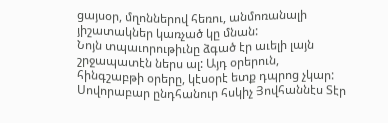ցայսօր, մղոններով հեռու, անմոռանալի յիշատակներ կառչած կը մնան:
Նոյն տպաւորութիւնը ձգած էր աւելի լայն շրջապատէն ներս ալ: Այդ օրերուն, հինգշաբթի օրերը, կէսօրէ ետք դպրոց չկար: Սովորաբար ընդհանուր հսկիչ Յովհաննէս Տէր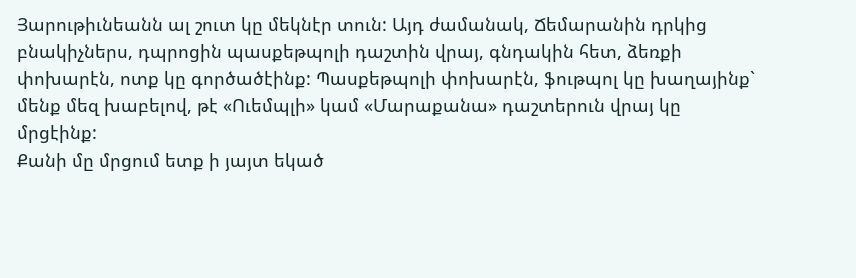Յարութիւնեանն ալ շուտ կը մեկնէր տուն: Այդ ժամանակ, Ճեմարանին դրկից բնակիչներս, դպրոցին պասքեթպոլի դաշտին վրայ, գնդակին հետ, ձեռքի փոխարէն, ոտք կը գործածէինք: Պասքեթպոլի փոխարէն, ֆութպոլ կը խաղայինք` մենք մեզ խաբելով, թէ «Ուեմպլի» կամ «Մարաքանա» դաշտերուն վրայ կը մրցէինք:
Քանի մը մրցում ետք ի յայտ եկած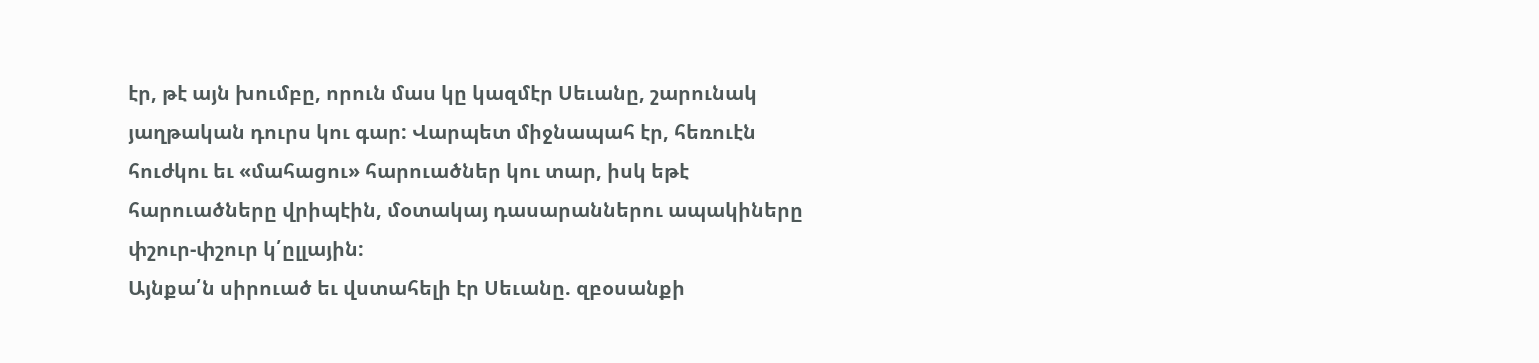էր, թէ այն խումբը, որուն մաս կը կազմէր Սեւանը, շարունակ յաղթական դուրս կու գար: Վարպետ միջնապահ էր, հեռուէն հուժկու եւ «մահացու» հարուածներ կու տար, իսկ եթէ հարուածները վրիպէին, մօտակայ դասարաններու ապակիները փշուր-փշուր կ՛ըլլային:
Այնքա՛ն սիրուած եւ վստահելի էր Սեւանը. զբօսանքի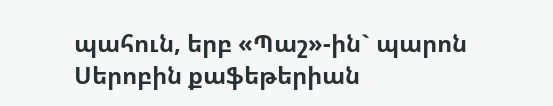պահուն, երբ «Պաշ»-ին` պարոն Սերոբին քաֆեթերիան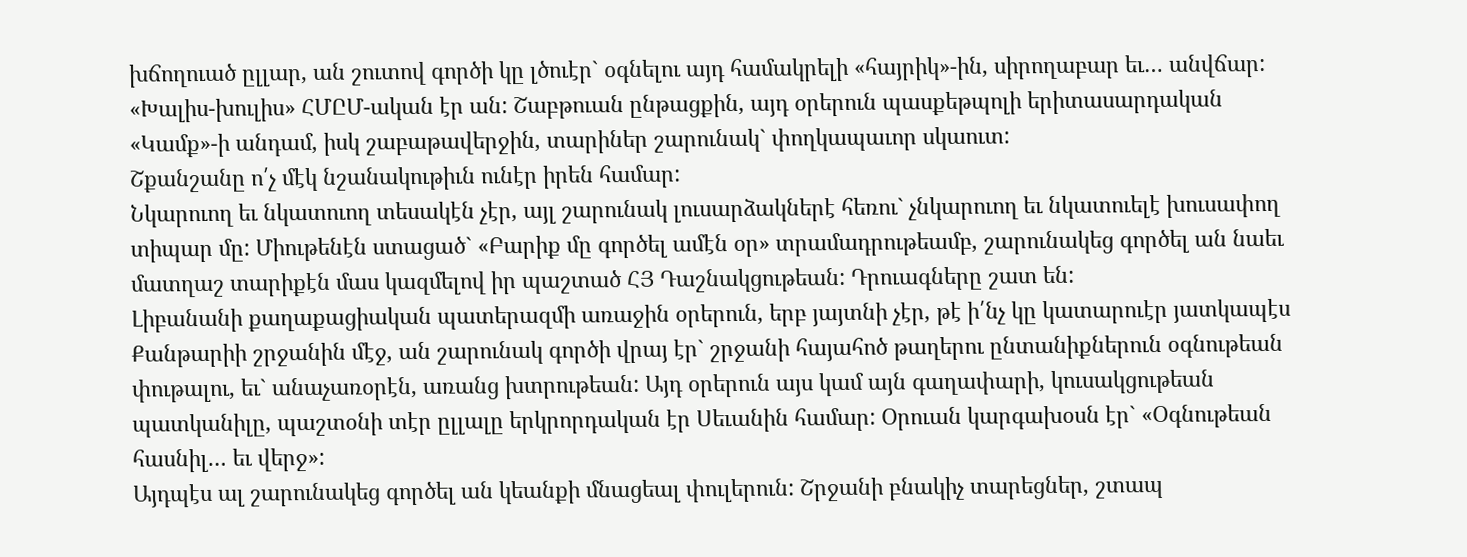խճողուած ըլլար, ան շուտով գործի կը լծուէր` օգնելու այդ համակրելի «հայրիկ»-ին, սիրողաբար եւ… անվճար:
«Խալիս-խուլիս» ՀՄԸՄ-ական էր ան: Շաբթուան ընթացքին, այդ օրերուն պասքեթպոլի երիտասարդական «Կամք»-ի անդամ, իսկ շաբաթավերջին, տարիներ շարունակ` փողկապաւոր սկաուտ:
Շքանշանը ո՛չ մէկ նշանակութիւն ունէր իրեն համար:
Նկարուող եւ նկատուող տեսակէն չէր, այլ շարունակ լուսարձակներէ հեռու` չնկարուող եւ նկատուելէ խուսափող տիպար մը: Միութենէն ստացած` «Բարիք մը գործել ամէն օր» տրամադրութեամբ, շարունակեց գործել ան նաեւ մատղաշ տարիքէն մաս կազմելով իր պաշտած ՀՅ Դաշնակցութեան: Դրուագները շատ են:
Լիբանանի քաղաքացիական պատերազմի առաջին օրերուն, երբ յայտնի չէր, թէ ի՛նչ կը կատարուէր յատկապէս Քանթարիի շրջանին մէջ, ան շարունակ գործի վրայ էր` շրջանի հայահոծ թաղերու ընտանիքներուն օգնութեան փութալու, եւ` անաչառօրէն, առանց խտրութեան: Այդ օրերուն այս կամ այն գաղափարի, կուսակցութեան պատկանիլը, պաշտօնի տէր ըլլալը երկրորդական էր Սեւանին համար: Օրուան կարգախօսն էր` «Օգնութեան հասնիլ… եւ վերջ»:
Այդպէս ալ շարունակեց գործել ան կեանքի մնացեալ փուլերուն: Շրջանի բնակիչ տարեցներ, շտապ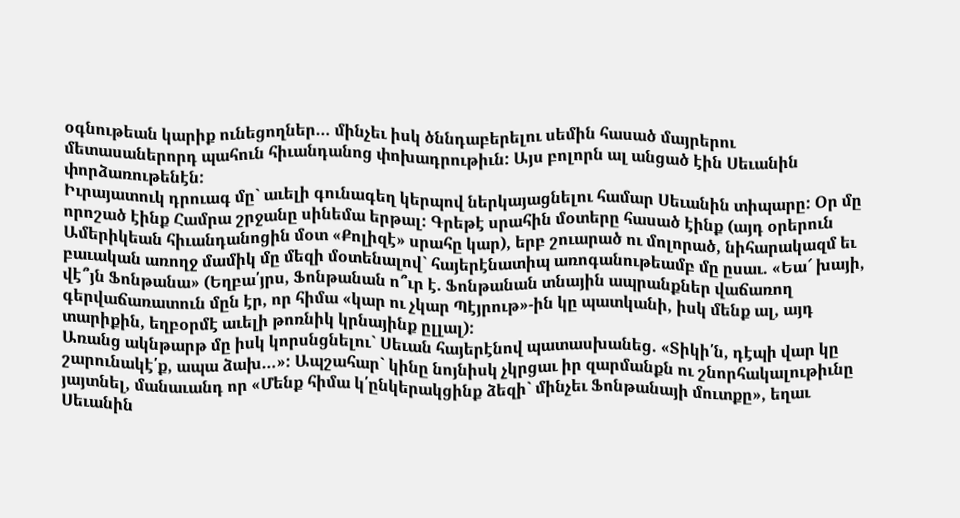օգնութեան կարիք ունեցողներ… մինչեւ իսկ ծննդաբերելու սեմին հասած մայրերու մետասաներորդ պահուն հիւանդանոց փոխադրութիւն: Այս բոլորն ալ անցած էին Սեւանին փորձառութենէն:
Իւրայատուկ դրուագ մը` աւելի գունագեղ կերպով ներկայացնելու համար Սեւանին տիպարը: Օր մը որոշած էինք Համրա շրջանը սինեմա երթալ: Գրեթէ սրահին մօտերը հասած էինք (այդ օրերուն Ամերիկեան հիւանդանոցին մօտ «Քոլիզէ» սրահը կար), երբ շուարած ու մոլորած, նիհարակազմ եւ բաւական առողջ մամիկ մը մեզի մօտենալով` հայերէնատիպ առոգանութեամբ մը ըսաւ. «Եա՜ խայի, վէ՞յն Ֆոնթանա» (Եղբա՛յրս, Ֆոնթանան ո՞ւր է. Ֆոնթանան տնային ապրանքներ վաճառող գերվաճառատուն մըն էր, որ հիմա «կար ու չկար Պէյրութ»-ին կը պատկանի, իսկ մենք ալ, այդ տարիքին, եղբօրմէ աւելի թոռնիկ կրնայինք ըլլալ):
Առանց ակնթարթ մը իսկ կորսնցնելու` Սեւան հայերէնով պատասխանեց. «Տիկի՛ն, դէպի վար կը շարունակէ՛ք, ապա ձախ…»: Ապշահար` կինը նոյնիսկ չկրցաւ իր զարմանքն ու շնորհակալութիւնը յայտնել, մանաւանդ որ «Մենք հիմա կ՛ընկերակցինք ձեզի` մինչեւ Ֆոնթանայի մուտքը», եղաւ Սեւանին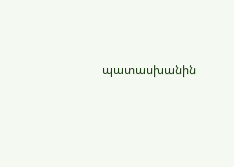պատասխանին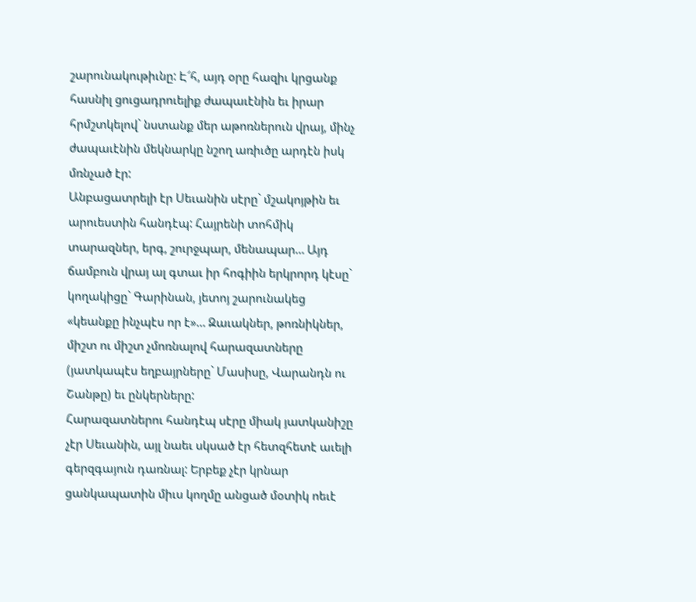շարունակութիւնը: Է՜հ, այդ օրը հազիւ կրցանք հասնիլ ցուցադրուելիք ժապաւէնին եւ իրար հրմշտկելով` նստանք մեր աթոռներուն վրայ, մինչ ժապաւէնին մեկնարկը նշող առիւծը արդէն իսկ մռնչած էր:
Անբացատրելի էր Սեւանին սէրը` մշակոյթին եւ արուեստին հանդէպ: Հայրենի տոհմիկ տարազներ, երգ, շուրջպար, մենապար… Այդ ճամբուն վրայ ալ գտաւ իր հոգիին երկրորդ կէսը` կողակիցը` Գարինան, յետոյ շարունակեց «կեանքը ինչպէս որ է»… Զաւակներ, թոռնիկներ, միշտ ու միշտ չմոռնալով հարազատները (յատկապէս եղբայրները` Մասիսը, Վարանդն ու Շանթը) եւ ընկերները:
Հարազատներու հանդէպ սէրը միակ յատկանիշը չէր Սեւանին, այլ նաեւ սկսած էր հետզհետէ աւելի գերզգայուն դառնալ: Երբեք չէր կրնար ցանկապատին միւս կողմը անցած մօտիկ ոեւէ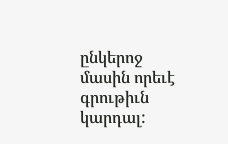ընկերոջ մասին որեւէ գրութիւն կարդալ: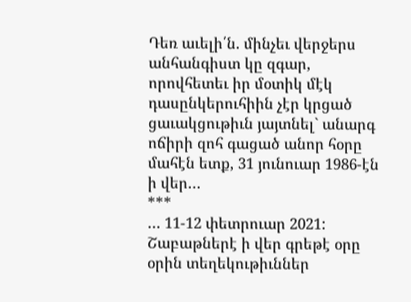Դեռ աւելի՛ն. մինչեւ վերջերս անհանգիստ կը զգար, որովհետեւ իր մօտիկ մէկ դասընկերուհիին չէր կրցած ցաւակցութիւն յայտնել` անարգ ոճիրի զոհ գացած անոր հօրը մահէն ետք, 31 յունուար 1986-էն ի վեր…
***
… 11-12 փետրուար 2021: Շաբաթներէ ի վեր գրեթէ օրը օրին տեղեկութիւններ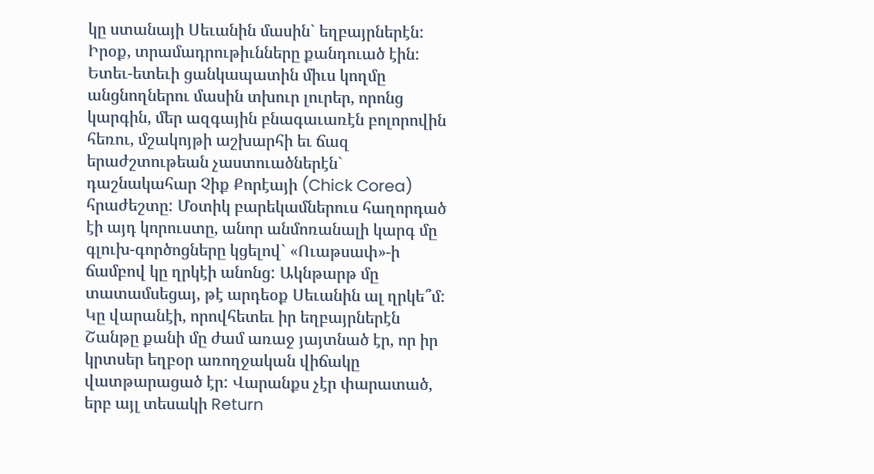կը ստանայի Սեւանին մասին` եղբայրներէն: Իրօք, տրամադրութիւնները քանդուած էին: Ետեւ-ետեւի ցանկապատին միւս կողմը անցնողներու մասին տխուր լուրեր, որոնց կարգին, մեր ազգային բնագաւառէն բոլորովին հեռու, մշակոյթի աշխարհի եւ ճազ երաժշտութեան չաստուածներէն` դաշնակահար Չիք Քորէայի (Chick Corea) հրաժեշտը: Մօտիկ բարեկամներուս հաղորդած էի այդ կորուստը, անոր անմոռանալի կարգ մը գլուխ-գործոցները կցելով` «Ուաթսափ»-ի ճամբով կը ղրկէի անոնց: Ակնթարթ մը տատամսեցայ, թէ արդեօք Սեւանին ալ ղրկե՞մ: Կը վարանէի, որովհետեւ իր եղբայրներէն Շանթը քանի մը ժամ առաջ յայտնած էր, որ իր կրտսեր եղբօր առողջական վիճակը վատթարացած էր: Վարանքս չէր փարատած, երբ այլ տեսակի Return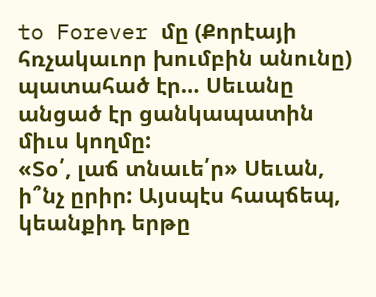to Forever մը (Քորէայի հռչակաւոր խումբին անունը) պատահած էր… Սեւանը անցած էր ցանկապատին միւս կողմը:
«Տօ՛, լաճ տնաւե՛ր» Սեւան, ի՞նչ ըրիր: Այսպէս հապճեպ, կեանքիդ երթը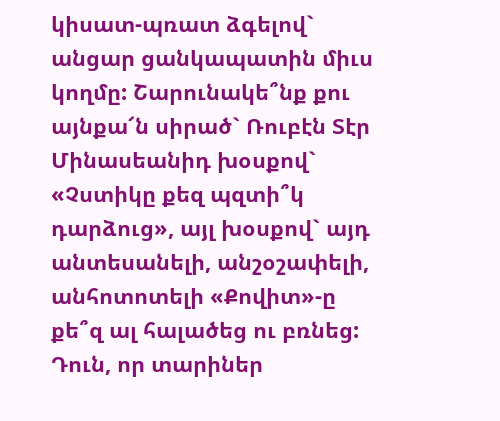կիսատ-պռատ ձգելով` անցար ցանկապատին միւս կողմը: Շարունակե՞նք քու այնքա՜ն սիրած` Ռուբէն Տէր Մինասեանիդ խօսքով` «Չստիկը քեզ պզտի՞կ դարձուց», այլ խօսքով` այդ անտեսանելի, անշօշափելի, անհոտոտելի «Քովիտ»-ը քե՞զ ալ հալածեց ու բռնեց: Դուն, որ տարիներ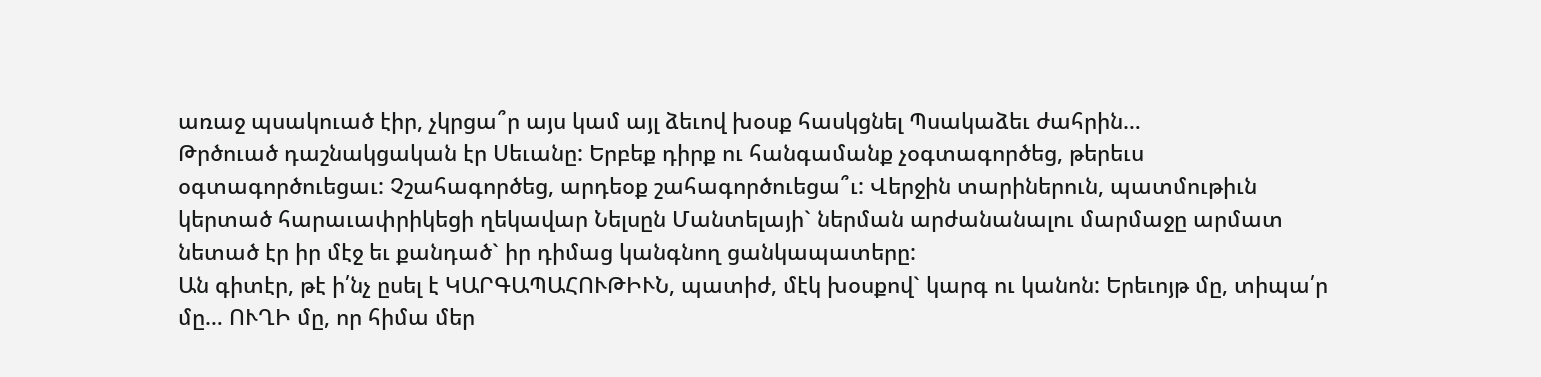առաջ պսակուած էիր, չկրցա՞ր այս կամ այլ ձեւով խօսք հասկցնել Պսակաձեւ ժահրին…
Թրծուած դաշնակցական էր Սեւանը: Երբեք դիրք ու հանգամանք չօգտագործեց, թերեւս օգտագործուեցաւ: Չշահագործեց, արդեօք շահագործուեցա՞ւ: Վերջին տարիներուն, պատմութիւն կերտած հարաւափրիկեցի ղեկավար Նելսըն Մանտելայի` ներման արժանանալու մարմաջը արմատ նետած էր իր մէջ եւ քանդած` իր դիմաց կանգնող ցանկապատերը:
Ան գիտէր, թէ ի՛նչ ըսել է ԿԱՐԳԱՊԱՀՈՒԹԻՒՆ, պատիժ, մէկ խօսքով` կարգ ու կանոն: Երեւոյթ մը, տիպա՛ր մը… ՈՒՂԻ մը, որ հիմա մեր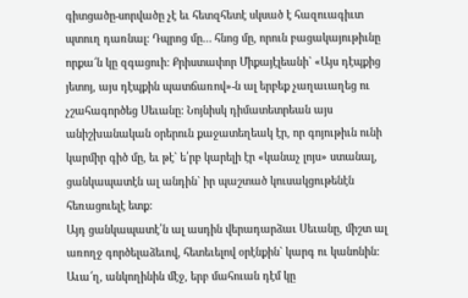գիտցածը-սորվածը չէ եւ հետզհետէ սկսած է հազուագիւտ պտուղ դառնալ: Դպրոց մը… հնոց մը, որուն բացակայութիւնը որքա՜ն կը զգացուի: Քրիստափոր Միքայէլեանի` «Այս դէպքից յետոյ, այս դէպքին պատճառով»-ն ալ երբեք չաղաւաղեց ու չշահագործեց Սեւանը: Նոյնիսկ դիմատետրեան այս անիշխանական օրերուն քաջատեղեակ էր, որ գոյութիւն ունի կարմիր գիծ մը, եւ թէ` ե՛րբ կարելի էր «կանաչ լոյս» ստանալ, ցանկապատէն ալ անդին` իր պաշտած կուսակցութենէն հեռացուելէ ետք:
Այդ ցանկապատէ՛ն ալ ասդին վերադարձաւ Սեւանը, միշտ ալ առողջ գործելաձեւով, հետեւելով օրէնքին` կարգ ու կանոնին: Աւա՜ղ, անկողինին մէջ, երբ մահուան դէմ կը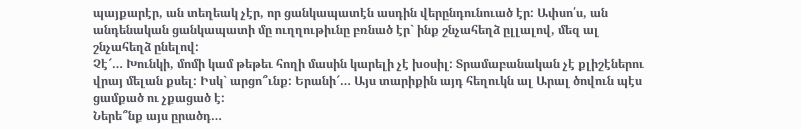պայքարէր, ան տեղեակ չէր, որ ցանկապատէն ասդին վերընդունուած էր: Ափսո՛ս, ան անդենական ցանկապատի մը ուղղութիւնը բռնած էր` ինք շնչահեղձ ըլլալով, մեզ ալ շնչահեղձ ընելով:
Չէ՜… Խունկի, մոմի կամ թեթեւ հողի մասին կարելի չէ խօսիլ: Տրամաբանական չէ քլիշէներու վրայ մելան քսել: Իսկ` արցո՞ւնք: Երանի՜… Այս տարիքին այդ հեղուկն ալ Արալ ծովուն պէս ցամքած ու չքացած է:
Ներե՞նք այս ըրածդ…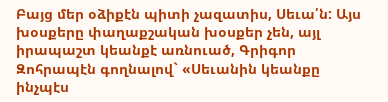Բայց մեր օձիքէն պիտի չազատիս, Սեւա՛ն: Այս խօսքերը փաղաքշական խօսքեր չեն, այլ իրապաշտ կեանքէ առնուած, Գրիգոր Զոհրապէն գողնալով` «Սեւանին կեանքը ինչպէս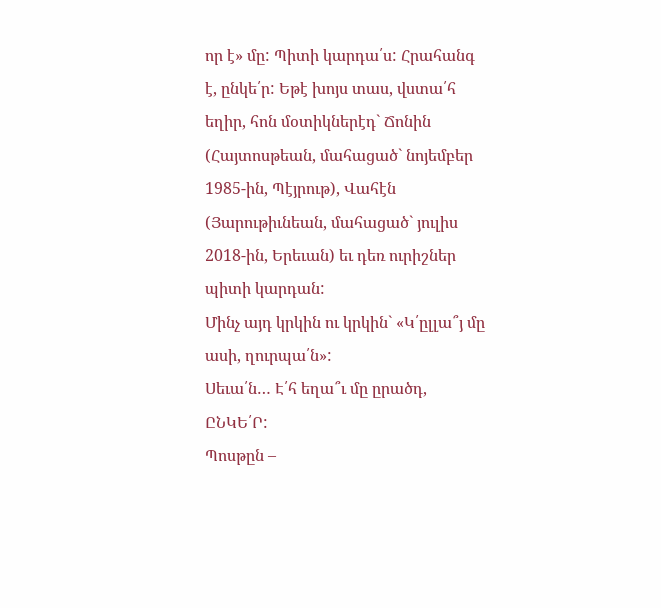որ է» մը: Պիտի կարդա՛ս: Հրահանգ է, ընկե՛ր: Եթէ խոյս տաս, վստա՛հ եղիր, հոն մօտիկներէդ` Ճոնին (Հայտոսթեան, մահացած` նոյեմբեր 1985-ին, Պէյրութ), Վահէն (Յարութիւնեան, մահացած` յուլիս 2018-ին, Երեւան) եւ դեռ ուրիշներ պիտի կարդան:
Մինչ այդ կրկին ու կրկին` «Կ՛ըլլա՞յ մը ասի, ղուրպա՛ն»:
Սեւա՛ն… Է՛հ եղա՞ւ մը ըրածդ, ԸՆԿԵ՛Ր:
Պոսթըն –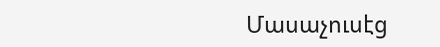Մասաչուսէց